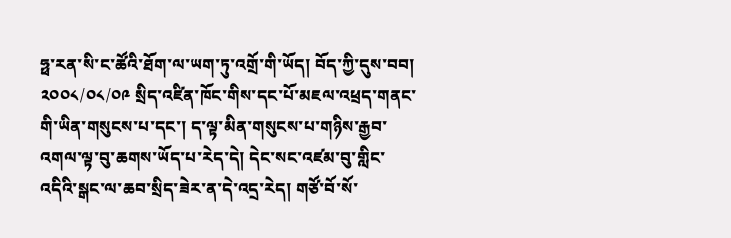ཧྥ་རན་སི་ང་ཚོའི་ཐོག་ལ་ཡག་ཏུ་འགྲོ་གི་ཡོད། བོད་ཀྱི་དུས་བབ། ༢༠༠༨/༠༨/༠༩ སྲིད་འཛིན་ཁོང་གིས་དང་པོ་མཇལ་འཕྲད་གནང་གི་ཡིན་གསུངས་པ་དང་། ད་ལྟ་མིན་གསུངས་པ་གཉིས་རྒྱབ་འགལ་ལྟ་བུ་ཆགས་ཡོད་པ་རེད་དེ། དེང་སང་འཛམ་བུ་གླིང་འདིའི་སྒང་ལ་ཆབ་སྲིད་ཟེར་ན་དེ་འདྲ་རེད། གཙོ་བོ་སོ་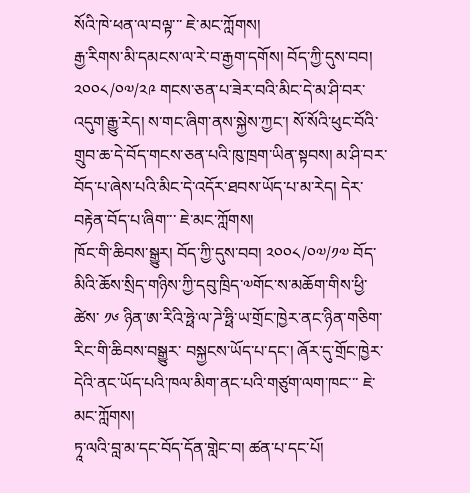སོའི་ཁེ་ཕན་ལ་བལྟ་་་ ཇེ་མང་ཀློགས།
རྒྱ་རིགས་མི་དམངས་ལ་རེ་བ་རྒྱག་དགོས། བོད་ཀྱི་དུས་བབ། ༢༠༠༨/༠༧/༢༩ གངས་ཅན་པ་ཟེར་བའི་མིང་དེ་མ་ཤི་བར་འདུག་རྒྱུ་རེད། ས་གང་ཞིག་ནས་སྐྱེས་ཀྱང་། སོ་སོའི་ཕུང་བོའི་གྲུབ་ཆ་དེ་བོད་གངས་ཅན་པའི་ཁུ་ཁྲག་ཡིན་སྟབས། མ་ཤི་བར་བོད་པ་ཞེས་པའི་མིང་དེ་འདོར་ཐབས་ཡོད་པ་མ་རེད། དེར་བརྟེན་བོད་པ་ཞིག་་་ ཇེ་མང་ཀློགས།
ཁོང་གི་ཆིབས་སྒྱུར། བོད་ཀྱི་དུས་བབ། ༢༠༠༨/༠༧/༡༧ བོད་མིའི་ཆོས་སྲིད་གཉིས་ཀྱི་དབུ་ཁྲིད་༧གོང་ས་མཆོག་གིས་ཕྱི་ཚེས་ ༡༦ ཉིན་ཨ་རིའི་ཧྥེ་ལ་ཌེ་ཧྥི་ཡ་གྲོང་ཁྱེར་ནང་ཉིན་གཅིག་རིང་གི་ཆིབས་བསྒྱུར་ བསྐྱངས་ཡོད་པ་དང་། ཞོར་དུ་གྲོང་ཁྱེར་དེའི་ནང་ཡོད་པའི་ཁལ་མིག་ནང་པའི་གཙུག་ལག་ཁང་་་ ཇེ་མང་ཀློགས།
ཏཱ་ལའི་བླ་མ་དང་བོད་དོན་གླེང་བ། ཚན་པ་དང་པོ།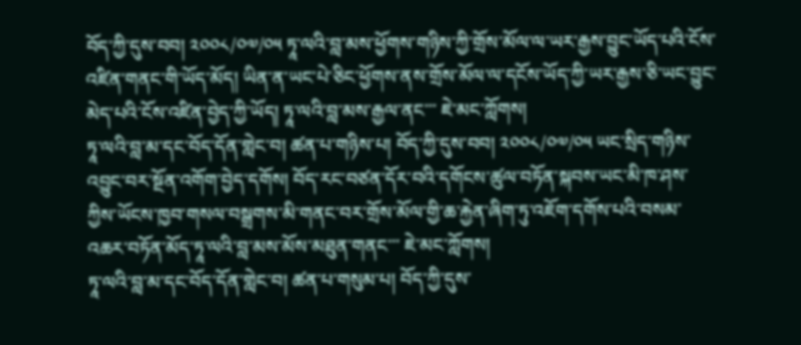བོད་ཀྱི་དུས་བབ། ༢༠༠༨/༠༧/༠༥ ཏཱ་ལའི་བླ་མས་ཕྱོགས་གཉིས་ཀྱི་གྲོས་མོལ་ལ་ཡར་རྒྱས་བྱུང་ཡོད་པའི་ངོས་འཛིན་གནང་གི་ཡོད་མོད། ཡིན་ན་ཡང་པེ་ཅིང་ཕྱོགས་ནས་གྲོས་མོལ་ལ་དངོས་ཡོད་ཀྱི་ཡར་རྒྱས་ཅི་ཡང་བྱུང་མེད་པའི་ངོས་འཛིན་བྱེད་ཀྱི་ཡོད། ཏཱ་ལའི་བླ་མས་རྒྱལ་ནང་་་ ཇེ་མང་ཀློགས།
ཏཱ་ལའི་བླ་མ་དང་བོད་དོན་གླེང་བ། ཚན་པ་གཉིས་པ། བོད་ཀྱི་དུས་བབ། ༢༠༠༨/༠༧/༠༥ ཡང་སྲིད་གཉིས་འབྱུང་བར་སྔོན་འགོག་བྱེད་དགོས། བོད་རང་བཙན་དོར་བའི་དགོངས་ཚུལ་བཏོན་སྐབས་ཡང་མི་ཁ་ཤས་ཀྱིས་ཡོངས་ཁྱབ་གསལ་བསྒྲགས་མི་གནང་བར་གྲོས་མོལ་གྱི་ཆ་རྐྱེན་ཞིག་ཏུ་འཇོག་དགོས་པའི་བསམ་འཆར་བཏོན་མོད་ཏཱ་ལའི་བླ་མས་མོས་མཐུན་གནང་་་ ཇེ་མང་ཀློགས།
ཏཱ་ལའི་བླ་མ་དང་བོད་དོན་གླེང་བ། ཚན་པ་གསུམ་པ། བོད་ཀྱི་དུས་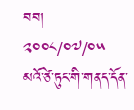བབ། ༢༠༠༨/༠༧/༠༥ མའོ་ཙེ་ཏུང་གི་གནད་དོན་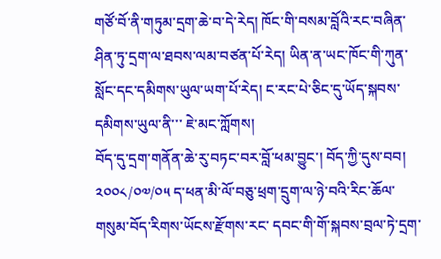གཙོ་བོ་ནི་གཏུམ་དྲག་ཆེ་བ་དེ་རེད། ཁོང་གི་བསམ་བློའི་རང་བཞིན་ཤིན་ཏུ་དྲག་ལ་ཐབས་ལམ་བཙན་པོ་རེད། ཡིན་ན་ཡང་ཁོང་གི་ཀུན་སློང་དང་དམིགས་ཡུལ་ཡག་པོ་རེད། ང་རང་པེ་ཅིང་དུ་ཡོད་སྐབས་དམིགས་ཡུལ་ནི་་་ ཇེ་མང་ཀློགས།
བོད་དུ་དྲག་གནོན་ཆེ་རུ་བཏང་བར་བློ་ཕམ་བྱུང་། བོད་ཀྱི་དུས་བབ། ༢༠༠༨/༠༧/༠༥ ད་ཕན་མི་ལོ་བཅུ་ཕྲག་དྲུག་ལ་ཉེ་བའི་རིང་ཆོལ་གསུམ་བོད་རིགས་ཡོངས་རྫོགས་རང་ དབང་གི་གོ་སྐབས་བྲལ་ཏེ་དྲག་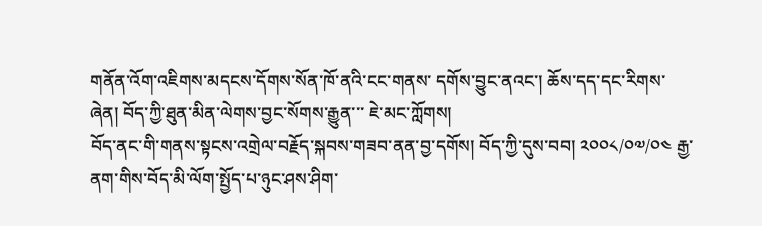གནོན་འོག་འཇིགས་མདངས་དོགས་སོན་ཁོ་ནའི་ངང་གནས་ དགོས་བྱུང་ནའང་། ཆོས་དད་དང་རིགས་ཞེན། བོད་ཀྱི་ཐུན་མིན་ལེགས་བྱང་སོགས་རྒྱུན་་་ ཇེ་མང་ཀློགས།
བོད་ནང་གི་གནས་སྟངས་འགྲེལ་བརྗོད་སྐབས་གཟབ་ནན་བྱ་དགོས། བོད་ཀྱི་དུས་བབ། ༢༠༠༨/༠༧/༠༤ རྒྱ་ནག་གིས་བོད་མི་ལོག་སྤྱོད་པ་ཉུང་ཤས་ཤིག་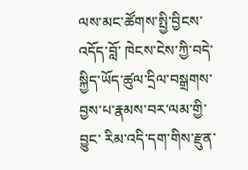ལས་མང་ཚོགས་སྤྱི་བྱིངས་འདོད་བློ་ ཁེངས་ངེས་ཀྱི་བདེ་སྐྱིད་ཡོད་ཚུལ་དྲིལ་བསྒྲགས་བྱས་པ་རྣམས་བར་ལམ་གྱི་བྱུང་ རིམ་འདི་དག་གིས་རྫུན་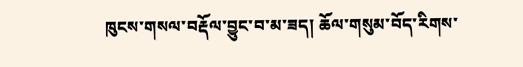ཁུངས་གསལ་བརྡོལ་བྱུང་བ་མ་ཟད། ཆོལ་གསུམ་བོད་རིགས་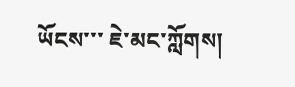ཡོངས་་་ ཇེ་མང་ཀློགས།